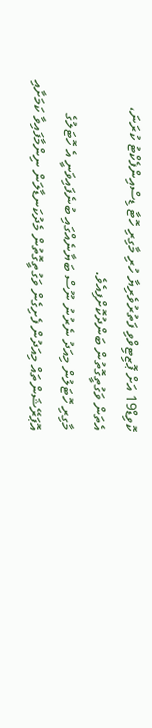ކޮވިޑް19 އަށް ޕޮޒިޓިވްވި ފަތުރުވެރިޔާ ހުރި މާގިރި ހޮޓާ ޑިސްއިންފެކްޓު ކުރަނަ، އެތަން ވަގުތީގޮތުން ބަންދުކޮށްފިއެވެ.
މާގިރި ހޮޓަލުން މިއަދު ނެރުނު ނޫސް ބަޔާނެއްގައި ބުނެފައިވަނީ އެ ހޮޓަލުގެ އޮޕަރޭޝަންތައް މިއަދުން ފެށިގެން ވަގުތީގޮތުން މެދުކަނޑާލަން ނިންމާފައިވާ ކަމަށާއި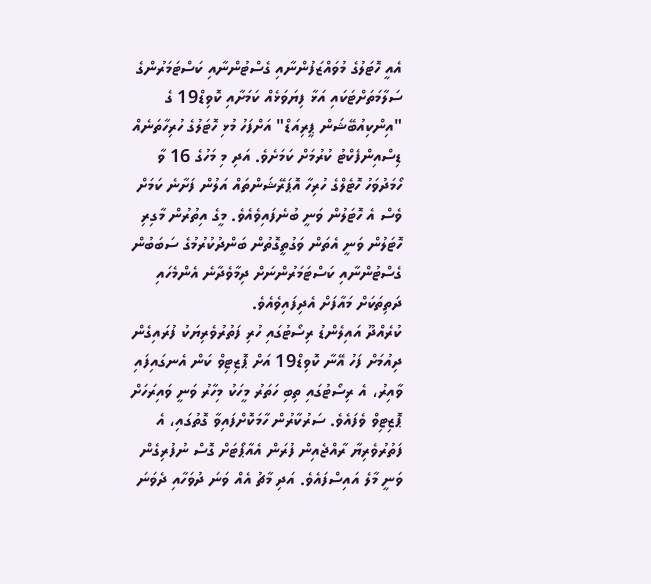އެއީ ހޮޓަލުގެ މުވައްޒަފުންނާއި ގެސްޓުންނާއި ކަސްޓަމަރުންގެ ސަލާމަތަށްޓަކައި އަޅާ ފިޔަވަޅެއް ކަމަށާއި ކޮވިޑް19 ގެ "އިންކިއުބޭޝަން ޕީރިއަޑް" އަށްފަހު މުޅި ހޮޓަލުގެ ހުރިހާތަނެއް ޑިސްއިންފެކްޓު ކުރުމަށް ކަމަށެވެ. އަދި މި މަހުގެ 16 ވާ ހޯމަދުވަހު ހޮޓެލްގެ ހުރިހާ އޮޕަރޭޝަންތައް އަލުން ފަށާނެ ކަމަށް ވެސް އެ ހޮޓަލުން ވަނީ ބުނެފައިވެއެވެ. މީގެ އިތުރުން މާގިރި ހޮޓަލުން ވަނީ އެތަން ވަގުތީގޮތުން ބަންދުކުރުމުގެ ސަބަބުން ގެސްޓުންނާއި ކަސްޓަމަރުންނަށް ދިމާވެދާނެ އެންމެހައި ދަތިތަކަށް މައާފަށް އެދިފައިވެއެވެ.
ކުރެއްދޫ އައިލެންޑު ރިސޯޓުގައި ހުރި ފަތުރުވެރިޔަކު ފުރައިގެން ދިއުމަށް ފަހު އޭނާ ކޮވިޑް19 އަށް ޕޮޒިޓިވް ކަން އެނގައިފައި ވާއިރު، އެ ރިސޯޓުގައި ތިބި ހަތަރު މީހަކު މިހާރު ވަނީ ވައިރަހަށް ޕޮޒިޓިވް ވެފައެވެ. ސަރުކާރުން ހާމަކޮށްފައިވާ ގޮތުގައި، އެ ފަތުރުވެރިޔާ ރާއްޖެއިން ފުރަން އެއާޕޯޓަށް ގޮސް ނުފުރިގެން ވަނީ މާލެ އައިސްފައެވެ. އަދި މާޗު އެއް ވަނަ ދުވަހާއި ދެވަނަ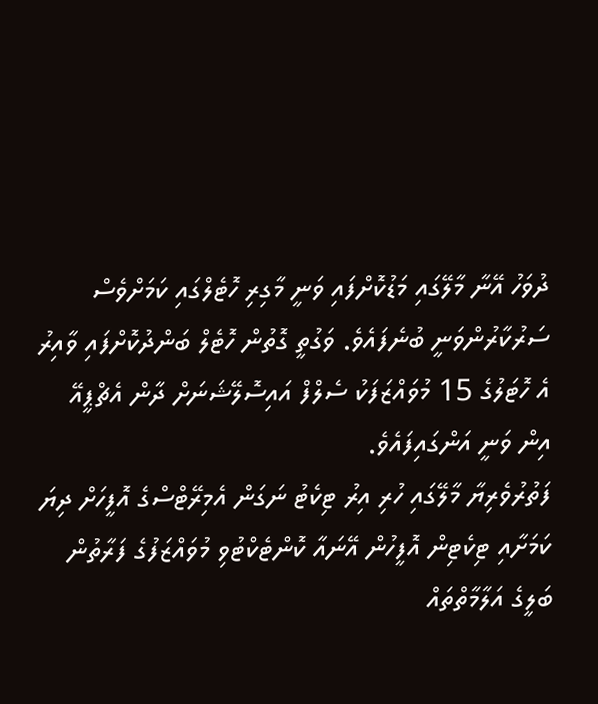ދުވަހު އޭނާ މާލޭގައި މަޑުކޮށްފައި ވަނީ މާގިރި ހޮޓެލްގައި ކަމަށްވެސް ސަރުކާރުންވަނީ ބުނެފައެވެ. ވަގުތީ ގޮތުން ހޮޓެލް ބަންދުކޮށްފައި ވާއިރު އެ ހޮޓަލުގެ 15 މުވައްޒަފަކު ސެލްފް އައިސޮލޭޝަނަށް ދާން އެޗްޕީއޭ އިން ވަނީ އަންގައިފައެވެ.
ފަތުރުވެރިޔާ މާލޭގައި ހުރި އިރު ޓިކެޓު ނަގަން އެމިރޭޓްސްގެ އޮފީހަށް ދިޔަ ކަމަށާއި ޓިކެޓިން އޮފީހުން އޭނައާ ކޮންޓެކްޓުވި މުވައްޒަފުގެ ފަރާތުން ބަލީގެ އަލާމާތްތައް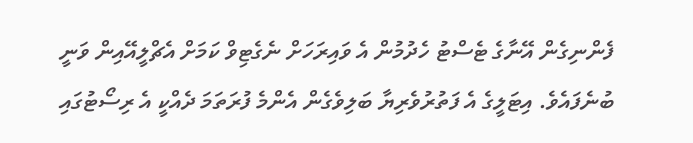ފެންނިގެން އޭނާގެ ޓެސްޓު ހެދުމުން އެ ވައިރަހަށް ނެގެޓިވް ކަމަށް އެޗްލީއޭއިން ވަނީ ބުނެފައެވެ. އިޓަލީގެ އެ ފަތުރުވެރިޔާ ބަލިވެގެން އެންމެ ފުރަތަމަ ދެއްކީ އެ ރިސޯޓުގައި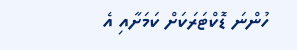ހުންނަ ޑޮކްޓަރަކަށް ކަމަށާއި އެ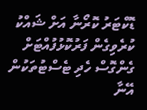ޑޮކްޓަރު ކޮރޯނާ އަށް ޝައްކު ކުރެވިގެން ފަރުކޮޅުފުއްޓަށް ގެންގޮސް ހެދި ޓެސްޓުތަކުން އޭނާ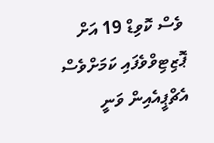ވެސް ކޮވިޑް 19 އަށް ޕޮޒިޓިވްވެފައި ކަމަށްވެސް އެޗްޕީއެއިން ވަނީ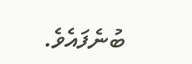ބުނެފައެވެ.